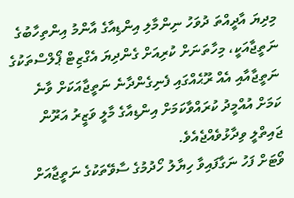މިދިޔަ އާދީއްތަ ދުވަހު ނިންމާލި އިންޑިއާގެ އާންމު އިންތިހާބުގެ ނަތީޖާއަކީ، މިހާތަނަށް ކުރިއަށް ގެންދިޔަ އެގްޒިޓް ޕޯލްސްތަކުގެ ނަތީޖާއާއި އެއް ރޫޙެއްގައި ފެނިގެންދާނެ ނަތީޖާއަކަށް ވާނެ ކަމަށް އުއްމީދު ކުރައްވާކަމަށް އިންޑިއާގެ މާލީ ވަޒީރު އަރޫން ޖައިތްލީ ވިދާޅުވެއްޖެއެވެ.
ވޯޓަށް ފަހު ނަގާފައިވާ ހިޔާލު ހޯދުމުގެ ސާވޭތަކުގެ ނަތީޖާއަށް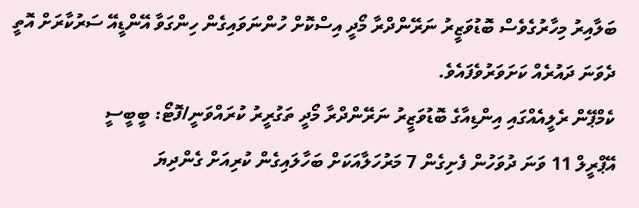ބަލާއިރު މިހާރުގެވެސް ބޮޑުވަޒީރު ނަރޭންދްރާ މޯދީ އިސްކޮށް ހުންނަވައިގެން ހިންގަވާ އޭންޑީއޭ ސަރުކާރަށް އޮތީ ދެވަނަ ދައުރެއް ކަށަވަރުވެފައެވެ.
ކެމްޕޭން ރެލީއެއްގައި އިންޑިއާގެ ބޮޑުވަޒީރު ނަރޭންދްރާ މޯދީ ތަގުރީރު ކުރައްވަނީ/ފޮޓޯ: ބީބީސީ
އޭޕްރީލް 11 ވަނަ ދުވަހުން ފެށިގެން 7 މަރުހަލާއަކަށް ބަހާލައިގެން ކުރިއަށް ގެންދިޔަ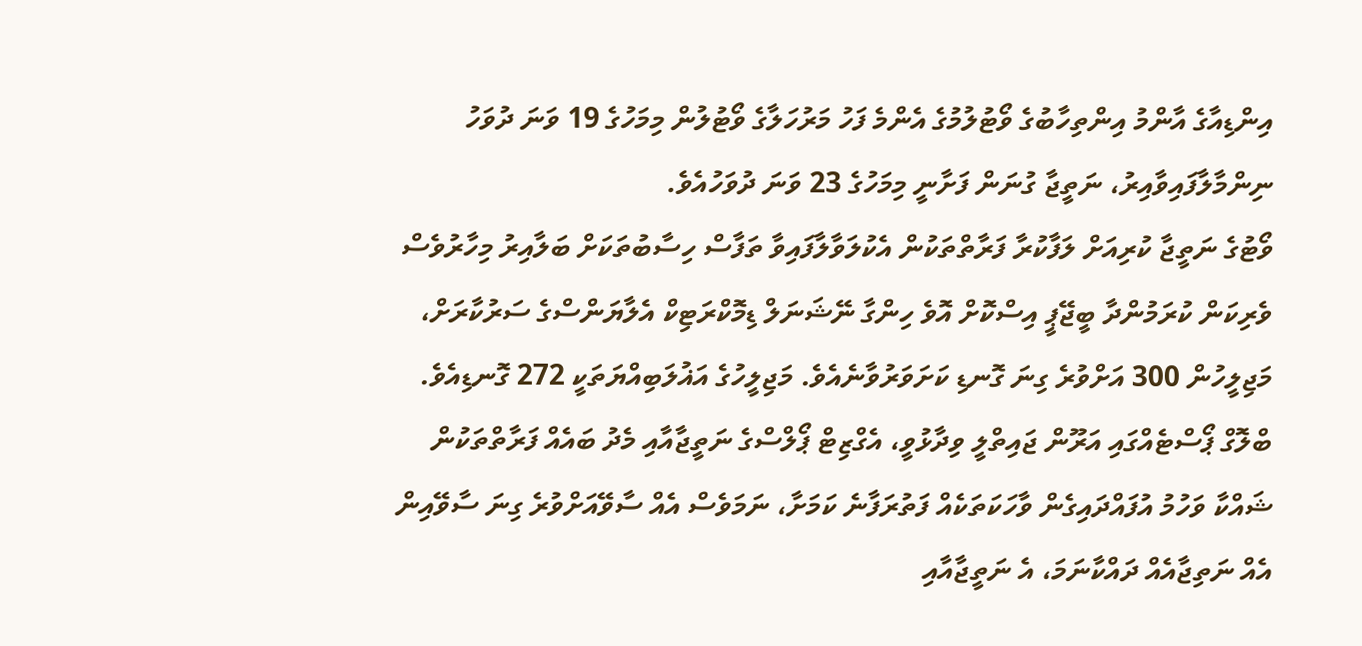އިންޑިއާގެ އާންމު އިންތިހާބުގެ ވޯޓުލުމުގެ އެންމެ ފަހު މަރުހަލާގެ ވޯޓުލުން މިމަހުގެ 19 ވަނަ ދުވަހު ނިންމާލާފައިވާއިރު، ނަތީޖާ ގުނަން ފަށާނީ މިމަހުގެ 23 ވަނަ ދުވަހުއެވެ.
ވޯޓުގެ ނަތީޖާ ކުރިއަށް ލަފާކުރާ ފަރާތްތަކުން އެކުލަވާލާފައިވާ ތަފާސް ހިސާބުތަކަށް ބަލާއިރު މިހާރުވެސް ވެރިކަން ކުރަމުންދާ ބީޖޭޕީ އިސްކޮށް އޮވެ ހިންގާ ނޭޝަނަލް ޑިމޮކްރަޓިކް އެލާޔަންސްގެ ސަރުކާރަށް، މަޖިލީހުން 300 އަށްވުރެ ގިނަ ގޮނޑި ކަށަވަރުވާނެއެވެ. މަޖިލީހުގެ އަޣުލަބިއްޔަތަކީ 272 ގޮނޑިއެވެ.
ބްލޮގް ޕޯސްޓެއްގައި އަރޫން ޖައިތްލީ ވިދާޅުވީ، އެގްޒިޓް ޕޯލްސްގެ ނަތީޖާއާއި މެދު ބައެއް ފަރާތްތަކުން ޝައްކާ ވަހުމު އުފައްދައިގެން ވާހަކަތަކެއް ފަތުރަފާނެ ކަމަށާ، ނަމަވެސް އެއް ސާވޭއަށްވުރެ ގިނަ ސާވޭއިން އެއް ނަތިޖާއެއް ދައްކާނަމަ، އެ ނަތީޖާއާއި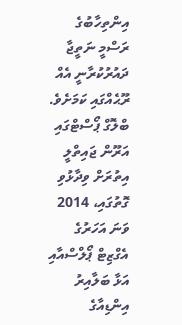އިންތިހާބުގެ ރަސްމީ ނަތީޖާ ދައުރުކުރާނީ އެއް ރޫޙެއްގައި ކަމަށެވެ.
ބްލޮގް ޕޯސްޓްގައި އަރޫން ޖައިތްލީ އިތުރަށް ވިދާޅުވި ގޮތުގައި، 2014 ވަނަ އަހަރުގެ އެގްޒިޓް ޕޯލްސްއާއި އަޅާ ބަލާއިރު އިންޑިއާގެ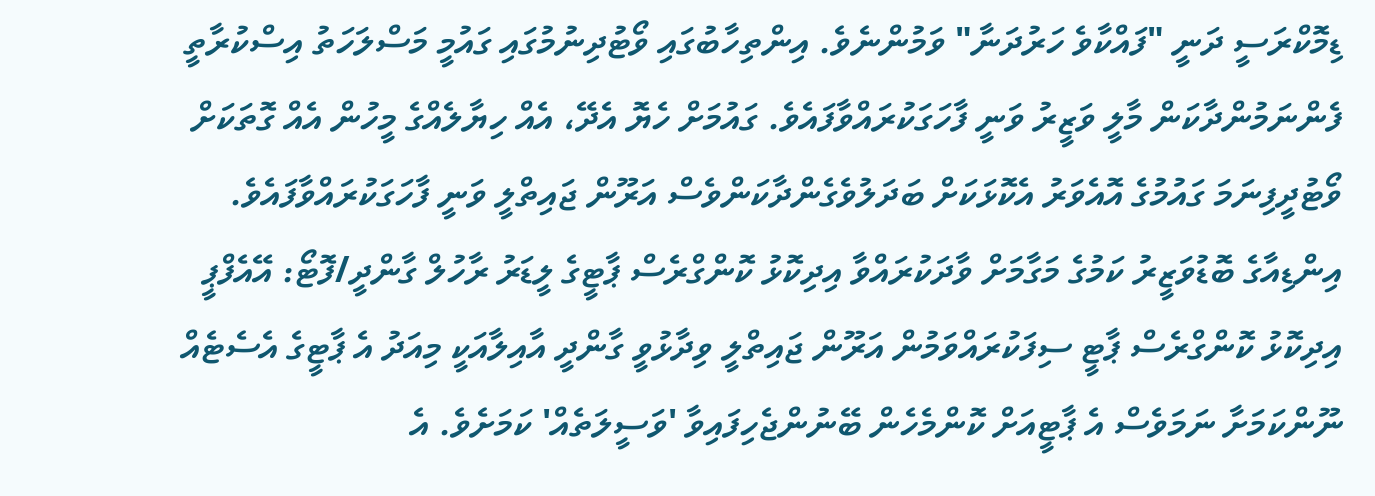ޑިމޮކްރަސީ ދަނީ "ފައްކާވެ ހަރުދަނާ" ވަމުންނެވެ. އިންތިހާބުގައި ވޯޓުދިނުމުގައި ގައުމީ މަސްލަހަތު އިސްކުރާތީ ފެންނަމުންދާކަން މާލީ ވަޒީރު ވަނީ ފާހަގަކުރައްވާފައެވެ. ގައުމަށް ހެޔޮ އެދޭ، އެއް ހިޔާލެއްގެ މީހުން އެއް ގޮތަކަށް ވޯޓުދީފިނަމަ ގައުމުގެ އޮއެވަރު އެކޮޅަކަށް ބަދަލުވެގެންދާކަންވެސް އަރޫން ޖައިތްލީ ވަނީ ފާހަގަކުރައްވާފައެވެ.
އިންޑިއާގެ ބޮޑުވަޒީރު ކަމުގެ މަގާމަށް ވާދަކުރައްވާ އިދިކޮޅު ކޮންގްރެސް ޕާޓީގެ ލީޑަރު ރާހުލް ގާންދީ/ފޮޓޯ: އޭއެފްޕީ
އިދިކޮޅު ކޮންގްރެސް ޕާޓީ ސިފަކުރައްވަމުން އަރޫން ޖައިތްލީ ވިދާޅުވީ ގާންދީ އާއިލާއަކީ މިއަދު އެ ޕާޓީގެ އެސެޓެއް ނޫންކަމަށާ ނަމަވެސް އެ ޕާޓީއަށް ކޮންމެހެން ބޭނުންޖެހިފައިވާ 'ވަސީލަތެއް' ކަމަށެވެ. އެ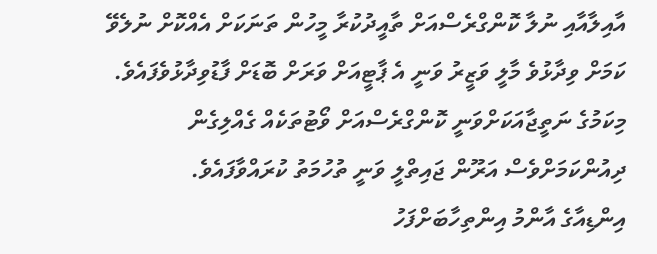އާއިލާއާއި ނުލާ ކޮންގްރެސްއަށް ތާއީދުކުރާ މީހުން ތަނަކަށް އެއްކޮށް ނުލެވޭ ކަމަށް ވިދާޅުވެ މާލީ ވަޒީރު ވަނީ އެ ޕާޓީއަށް ވަރަށް ބޮޑަށް ފާޑުވިދާޅުވެފައެވެ. މިކަމުގެ ނަތީޖާއަކަށްވަނީ ކޮންގްރެސްއަށް ވޯޓުތަކެއް ގެއްލިގެން ދިއުންކަމަށްވެސް އަރޫން ޖައިތްލީ ވަނީ ތުހުމަތު ކުރައްވާފައެވެ.
އިންޑިއާގެ އާންމު އިންތިހާބަށްފަހު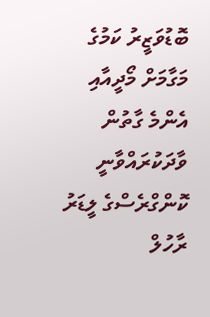ބޮޑުވަޒީރު ކަމުގެ މަގާމަށް މޯދީއާއި އެންމެ ގާތުން ވާދަކުރައްވާނީ ކޮންގްރެސްގެ ލީޑަރު ރާހުލް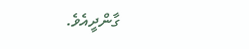ގާންދީއެވެ.